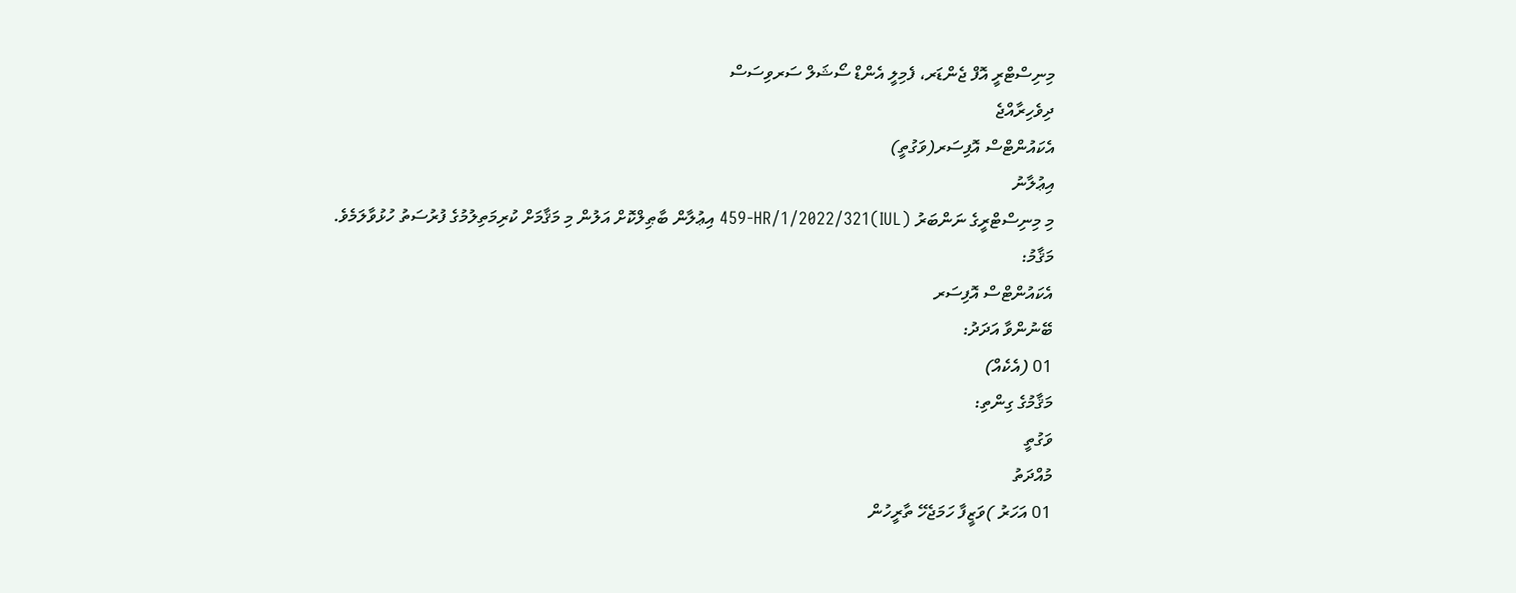މިނިސްޓްރީ އޮފް ޖެންޑަރ، ފެމިލީ އެންޑް ސޯޝަލް ސަރވިސަސް
ދިވެހިރާއްޖެ
އެކައުންޓްސް އޮފިސަރ(ވަގުތީ)
އިޢުލާނު
މި މިނިސްޓްރީގެ ނަންބަރު (IUL)459-HR/1/2022/321 އިޢުލާން ބާޠިލްކޮށް އަލުން މި މަޤާމަށް ކުރިމަތިލުމުގެ ފުރުސަތު ހުޅުވާލަމެވެ.
މަޤާމު:
އެކައުންޓްސް އޮފިސަރ
ބޭނުންވާ އަދަދު:
01 (އެކެއް)
މަޤާމުގެ ގިންތި:
ވަގުތީ
މުއްދަތު
01 އަހަރު )ވަޒީފާ ހަމަޖެހޭ ތާރީހުން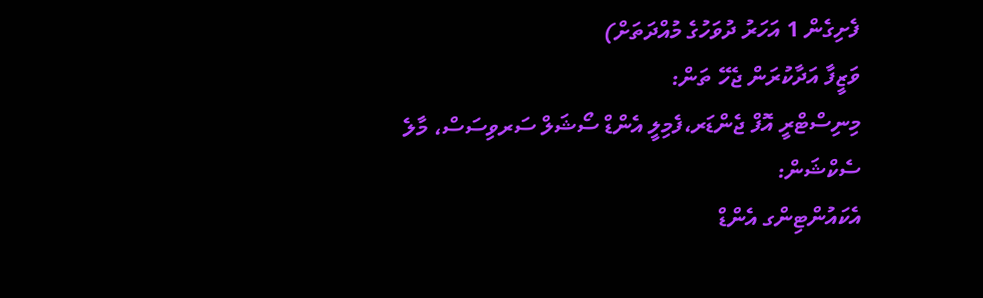ފެށިގެން 1 އަހަރު ދުވަހުގެ މުއްދަތަށް)
ވަޒީފާ އަދާކުރަން ޖެހޭ ތަން:
މިނިސްޓްރީ އޮފް ޖެންޑަރ،ފެމިލީ އެންޑް ސޯޝަލް ސަރވިސަސް، މާލެ
ސެކްޝަން:
އެކައުންޓިންގ އެންޑް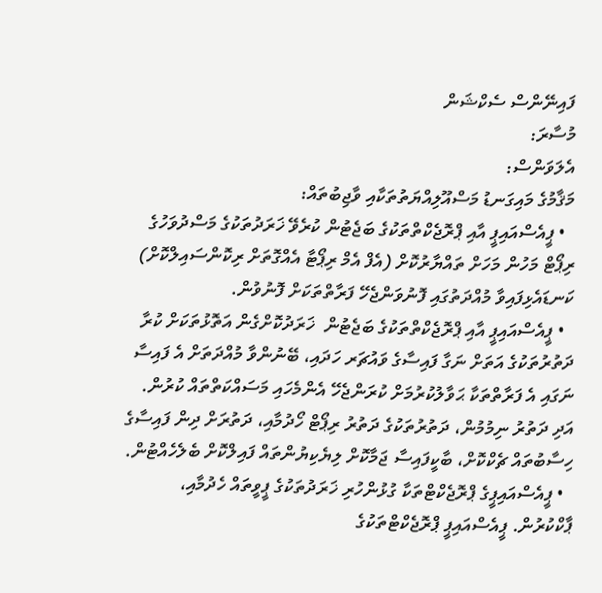ފައިނޭންސް ސެކްޝަން
މުސާރަ:
އެލަވަންސް:
މަޤާމުގެ މައިގަނޑު މަސްއޫލިއްޔަތުތަކާއި ވާޖިބުތައް:
  • ޕީއެސްއައިޕީ އާއި ޕްރޮޖެކްތްތަކުގެ ބަޖެޓުން ކުރެވޭ ޚަރަދުތަކުގެ މަސްދުވަހުގެ ރިޕޯޓް މަހުން މަހަށް ތައްޔާރުކޮށް (އެފް އެމް ރިޕޯޓާ އެއްގޮތަށް ރިކޮންސައިލްކޮށް) ކަނޑައެޅިފައިވާ މުއްދަތުގައި ފޮނުވަންޖެހޭ ފަރާތްތަކަށް ފޮނުވުން.
  • ޕީއެސްއައިޕީ އާއި ޕްރޮޖެކްތްތަކުގެ ބަޖެޓުން  ޚަރަދުކޮށްގެން އަތޮޅުތަކަށް ކުރާ ދަތުރުތަކުގެ އަތަށް ނަގާ ފައިސާގެ ވައުޗަރ ހަދައި، ބޭނުންވާ މުއްދަތަށް އެ ފައިސާ ނަގައި އެ ފަރާތްތަކާ ޙަވާލުކުރުމަށް ކުރަންޖެހޭ އެންމެހައި މަސައްކަތްތައް ކުރުން. އަދި ދަތުރު ނިމުމުން، ދަތުރުތަކުގެ ދަތުރު ރިޕޯޓް ހޯދުމާއި، ދަތުރަށް ދިން ފައިސާގެ ހިސާބުތައް ޗެކްކޮށް، ބާކީފައިސާ ޖަމާކޮށް ލިޔެކިޔުންތައް ފައިލްކޮށް ބެލެހެއްޓުން.
  • ޕީއެސްއައިޕީގެ ޕްރޮޖެކްޓްތަކާ ގުޅުންހުރި ޚަރަދުތަކުގެ ޕީވީތައް ހެދުމާއި، ޕާކްކުރުން. ޕީއެސްއައިޕީ ޕްރޮޖެކްޓްތަކުގެ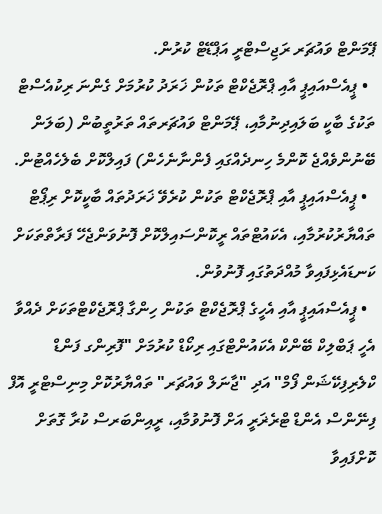ޕޭމަންޓް ވައުޗަރ ރަޖިސްޓްރީ އަޕްޑޭޓް ކުރުން.
  • ޕީއެސްއައިޕީ އާއި ޕްރޮޖެކްޓް ތަކުން ޚަރަދު ކުރުމަށް ގެންނަ ރިކުއެސްޓް ތަކުގެ ބާކީ ބަލައިދިނުމާއި، ޕޭމަންޓް ވައުޗަރތައް ތަރުތީބުން (ބަލަން ބޭނުންވެއްޖެ ކޮންމެ ހިނދެއްގައި ފެންނާނެހެން) ފައިލްކޮށް ބެލެހެއްޓުން.
  • ޕީއެސްއައިޕީ އާއި ޕްރޮޖެކްޓް ތަކުން ކުރެވޭ ޚަރަދުތައް ބާކީކޮށް ރިޕޯޓް ތައްޔާރުކުރުމާއި، އެކައުޓްތައް ރީކޮންސައިލްކޮށް ފޮނުވަންޖެހޭ ފަރާތްތަކަށް ކަނޑައެޅިފައިވާ މުއްދަތުގައި ފޮނުވުން.
  • ޕީއެސްއައިޕީ އާއި އެހީގެ ޕްރޮޖެކްޓް ތަކުން ހިންގާ ޕްރޮޖެކްޓްތަކަށް ދެއްވާ އެހީ ޕަބްލިކް ބޭންކް އެކައުންޓްގައި ރިކޯޑް ކުރުމަށް "ފޮރިންގ ފަންޑް ކްލެރިފިކޭޝަން ފޯމް" އަދި "ޖާނަލް ވައުޗަރ" ތައްޔާރުކޮށް މިނިސްޓްރީ އޮފް ފިނޭންސް އެންޑް ޓްރެޜަރީ އަށް ފޮނުވުމާއި، ރީއިންބަރސް ކުރާ ގޮތަށް ކޮށްފައިވާ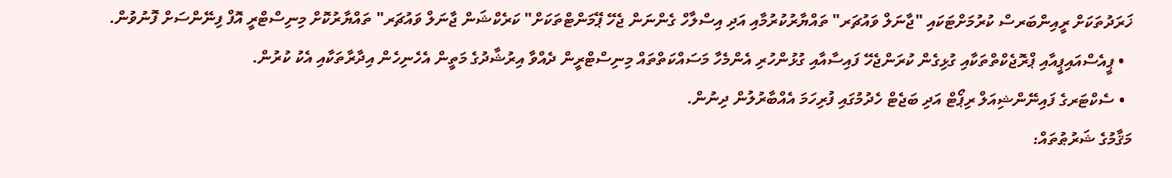ޚަރަދުތަކަށް ރީއިންބަރސް ކުރުމަށްޓަކައި "ޖާނަލް ވައުޗަރ" ތައްޔާރުކުރުމާއި އަދި އިސްލާހް ގެންނަން ޖެހޭ ޕޭމަންޓްތަކަށް" ކަރެކްޝަން ޖާނަލް ވައުޗަރ" ތައްޔާރުކޮށް މިނިސްޓްރީ އޮފް ފިނޭންސަށް ފޮނުވުން.
  • ޕީއެސްއައިޕީއާއި ޕްރޮޖެކްތްތަކާއި ގުޅިގެން ކުރަންޖެހޭ ފައިސާއާއި ގުޅުންހުރި އެންމެހާ މަސައްކަތްތައް މިނިސްޓްރީން ދެއްވާ އިރުޝާދުގެ މަތީން އެހެނިހެން އިދާރާތަކާއި އެކު ކުރުން.
  • ސެކްޓަރގެ ފައިނޭންޝިއަލް ރިޕޯޓް އަދި ބަޖެޓް ހެދުމުގައި ފުރިހަމަ އެއްބާރުލުން ދިނުން.
މަޤާމުގެ ޝަރުޠުތައް: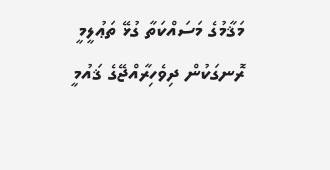މަޤާމުގެ މަސައްކަތާ ގުޅޭ ތަޢުލީމީ ރޮނގަކުން ދިވެހިރާއްޖޭގެ ޤައުމީ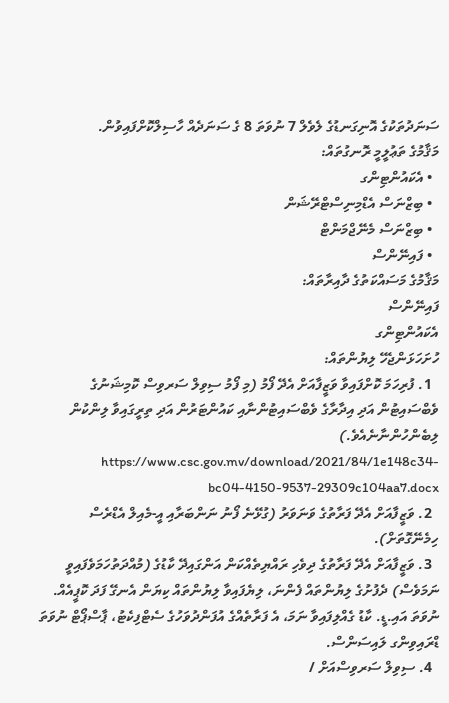ސަނަދުތަކުގެ އޮނިގަނޑުގެ ލެވެލް 7 ނުވަތަ 8 ގެ ސަނަދެއް ހާސިލްކޮށްފައިވުން.
މަޤާމުގެ ތަޢުލީމީ ރޮނގުތައް:
  • އެކައުންޓިންގ
  • ބިޒްނަސް އެޑްމިނިސްޓްރޭޝަން
  • ބިޒްނަސް މެނޭޖްމަންޓް
  • ފައިނޭންސް
މަޤާމުގެ މަސައްކަތުގެ ދާއިރާތައް:
ފައިނޭންސް
އެކައުންޓިންގ
ހުށަހަޅަންޖެހޭ ލިޔުންތައް:
  1. ފުރިހަމަ ކޮށްފައިވާ ވަޒީފާއަށް އެދޭ ފޯމު (މި ފޯމު ސިވިލް ސަރވިސް ކޮމިޝަނުގެ ވެބްސައިޓުން އަދި އިދާރާގެ ވެބްސައިޓުންނާއި ކައުންޓަރުން އަދި ތިރީގައިވާ ލިންކުން ލިބެންހުންނާނެއެވެ.)  https://www.csc.gov.mv/download/2021/84/1e148c34-bc04-4150-9537-29309c104aa7.docx
  2. ވަޒީފާއަށް އެދޭ ފަރާތުގެ ވަނަވަރު (ގުޅޭނެ ފޯނު ނަންބަރާއި އީ-މެއިލް އެޑްރެސް ހިމެނޭގޮތަށް).
  3. ވަޒީފާއަށް އެދޭ ފަރާތުގެ ދިވެހި ރައްޔިތެއްކަން އަންގައިދޭ ކާޑުގެ (މުއްދަތުހަމަވެފައިވީ ނަމަވެސް) ދެފުށުގެ ލިޔުންތައް ފެންނަ، ލިޔެފައިވާ ލިޔުންތައް ކިޔަން އެނގޭ ފަދަ ކޮޕީއެއް. ނުވަތަ އައި.ޑީ. ކާޑު ގެއްލިފައިވާ ނަމަ، އެ ފަރާތެއްގެ އުފަންދުވަހުގެ ސެޓްފިކެޓު، ޕާސްޕޯޓް ނުވަތަ ޑްރައިވިންގ ލައިސަންސް.
  4. ސިވިލް ސަރވިސްއަށް /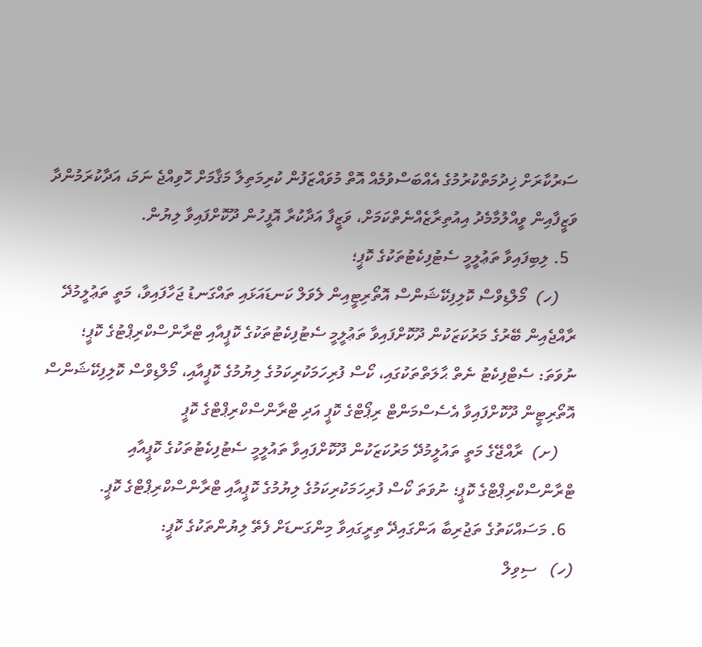ސަރުކާރަށް ޚިދުމަތްކުރުމުގެ އެއްބަސްވުމެއް އޮތް މުވައްޒަފުން ކުރިމަތިލާ މަޤާމަށް ހޮވިއްޖެ ނަމަ، އަދާކުރަމުންދާ ވަޒީފާއިން ވީއްލުމާމެދު އިއުތިރާޒެއްނެތްކަމަށް، ވަޒީފާ އަދާކުރާ އޮފީހުން ދޫކޮށްފައިވާ ލިޔުން.
  5. ލިބިފައިވާ ތަޢުލީމީ ސެޓުފިކެޓުތަކުގެ ކޮޕީ؛
    (ހ)  މޯލްޑިވްސް ކޮލިފިކޭޝަންސް އޮތޯރިޓީއިން ލެވަލް ކަނޑައަޅައި ތައްގަނޑު ޖަހާފައިވާ، މަތީ ތަޢުލީމުދޭ ރާއްޖެއިން ބޭރުގެ މަރުކަޒަކުން ދޫކޮށްފައިވާ ތަޢުލީމީ ސެޓުފިކެޓުތަކުގެ ކޮޕީއާއި ޓްރާންސްކްރިޕްޓުގެ ކޮޕީ؛ ނުވަތަ: ސެޓްފިކެޓު ނެތް ޙާލަތްތަކުގައި، ކޯސް ފުރިހަމަކުރިކަމުގެ ލިޔުމުގެ ކޮޕީއާއި، މޯލްޑިވްސް ކޮލިފިކޭޝަންސް އޮތޯރިޓީން ދޫކޮށްފައިވާ އެސެސްމަންޓް ރިޕޯޓްގެ ކޮޕީ އަދި ޓްރާންސްކްރިޕްޓްގެ ކޮޕީ
    (ށ)  ރާއްޖޭގެ މަތީ ތައުލީމުދޭ މަރުކަޒަކުން ދޫކޮށްފައިވާ ތައުލީމީ ސެޓުފިކެޓުތަކުގެ ކޮޕީއާއި ޓްރާންސްކްރިޕްޓްގެ ކޮޕީ؛ ނުވަތަ ކޯސް ފުރިހަމަކުރިކަމުގެ ލިޔުމުގެ ކޮޕީއާއި ޓްރާންސްކްރިޕްޓްގެ ކޮޕީ.
  6. މަސައްކަތުގެ ތަޖުރިބާ އަންގައިދޭ ތިރީގައިވާ މިންގަނޑަށް ފެތޭ ލިޔުންތަކުގެ ކޮޕީ:
(ހ)   ސިވިލް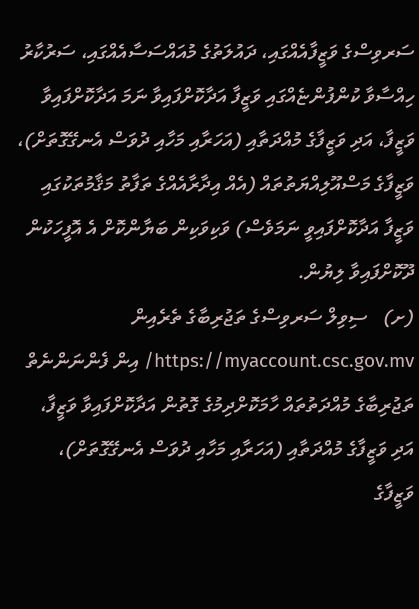ސަރވިސްގެ ވަޒީފާއެއްގައި، ދައުލަތުގެ މުއައްސަސާއެއްގައި، ސަރުކާރު ހިއްސާވާ ކުންފުންޏެއްގައި ވަޒީފާ އަދާކޮށްފައިވާ ނަމަ އަދާކޮށްފައިވާ ވަޒީފާ، އަދި ވަޒީފާގެ މުއްދަތާއި (އަހަރާއި މަހާއި ދުވަސް އެނގޭގޮތަށް)، ވަޒީފާގެ މަސްއޫލިއްޔަތުތައް (އެއް އިދާރާއެއްގެ ތަފާތު މަޤާމުތަކުގައި ވަޒީފާ އަދާކޮށްފައިވީ ނަމަވެސް) ވަކިވަކިން ބަޔާންކޮށް އެ އޮފީހަކުން ދޫކޮށްފައިވާ ލިޔުން.
(ށ)   ސިވިލް ސަރވިސްގެ ތަޖުރިބާގެ ތެރެއިން https://myaccount.csc.gov.mv/ އިން ފެންނަންނެތް ތަޖުރިބާގެ މުއްދަތުތައް ހާމަކޮށްދިމުގެ ގޮތުން އަދާކޮށްފައިވާ ވަޒީފާ، އަދި ވަޒީފާގެ މުއްދަތާއި (އަހަރާއި މަހާއި ދުވަސް އެނގޭގޮތަށް)، ވަޒީފާގެ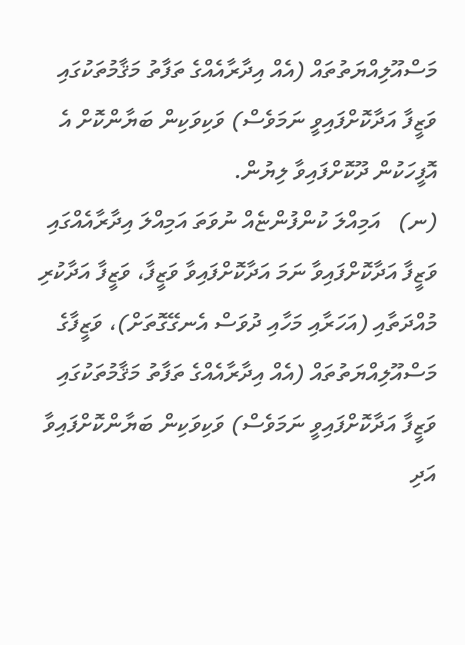މަސްއޫލިއްޔަތުތައް (އެއް އިދާރާއެއްގެ ތަފާތު މަޤާމުތަކުގައި ވަޒީފާ އަދާކޮށްފައިވީ ނަމަވެސް) ވަކިވަކިން ބަޔާންކޮށް އެ އޮފީހަކުން ދޫކޮށްފައިވާ ލިޔުން.
(ނ)   އަމިއްލަ ކުންފުންޏެއް ނުވަތަ އަމިއްލަ އިދާރާއެއްގައި ވަޒީފާ އަދާކޮށްފައިވާ ނަމަ އަދާކޮށްފައިވާ ވަޒީފާ، ވަޒީފާ އަދާކުރި މުއްދަތާއި (އަހަރާއި މަހާއި ދުވަސް އެނގޭގޮތަށް)، ވަޒީފާގެ މަސްއޫލިއްޔަތުތައް (އެއް އިދާރާއެއްގެ ތަފާތު މަޤާމުތަކުގައި ވަޒީފާ އަދާކޮށްފައިވީ ނަމަވެސް) ވަކިވަކިން ބަޔާންކޮށްފައިވާ އަދި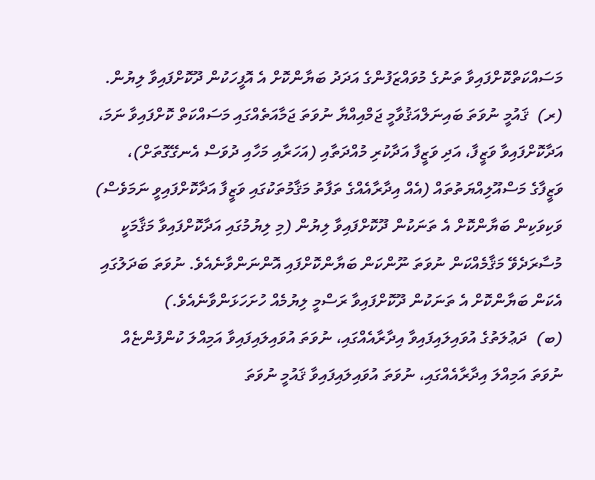މަސައްކަތްކޮށްފައިވާ ތަނުގެ މުވައްޒަފުންގެ އަދަދު ބަޔާންކޮށް އެ އޮފީހަކުން ދޫކޮށްފައިވާ ލިޔުން.
(ރ)  ޤައުމީ ނުވަތަ ބައިނަލްއަޤުވާމީ ޖަމްއިއްޔާ ނުވަތަ ޖަމާއަތެއްގައި މަސައްކަތް ކޮށްފައިވާ ނަމަ، އަދާކޮށްފައިވާ ވަޒީފާ، އަދި ވަޒީފާ އަދާކުރި މުއްދަތާއި (އަހަރާއި މަހާއި ދުވަސް އެނގޭގޮތަށް)، ވަޒީފާގެ މަސްއޫލިއްޔަތުތައް (އެއް އިދާރާއެއްގެ ތަފާތު މަޤާމުތަކުގައި ވަޒީފާ އަދާކޮށްފައިވީ ނަމަވެސް) ވަކިވަކިން ބަޔާންކޮށް އެ ތަނަކުން ދޫކޮށްފައިވާ ލިޔުން (މި ލިޔުމުގައި އަދާކޮށްފައިވާ މަޤާމަކީ މުސާރަދެވޭ މަޤާމެއްކަން ނުވަތަ ނޫންކަން ބަޔާންކޮށްފައި އޮންނަންވާނެއެވެ. ނުވަތަ ބަދަލުގައި އެކަން ބަޔާންކޮށް އެ ތަނަކުން ދޫކޮށްފައިވާ ރަސްމީ ލިޔުމެއް ހުށަހަޅަންވާނެއެވެ.)
(ބ)  ދަޢުލަތުގެ އުވައިލައިފައިވާ އިދާރާއެއްގައި، ނުވަތަ އުވައިލައިފައިވާ އަމިއްލަ ކުންފުންޏެއް ނުވަތަ އަމިއްލަ އިދާރާއެއްގައި، ނުވަތަ އުވައިލައިފައިވާ ޤައުމީ ނުވަތަ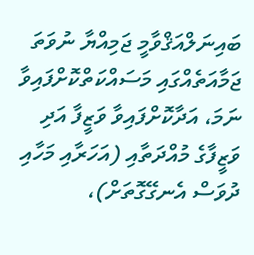ބައިނަލްއަޤްވާމީ ޖަމިއްޔާ ނުވަތަ ޖަމާއަތެއްގައި މަސައްކަތްކޮށްފައިވާ ނަމަ، އަދާކޮށްފައިވާ ވަޒީފާ އަދި ވަޒީފާގެ މުއްދަތާއި (އަހަރާއި މަހާއި ދުވަސް އެނގޭގޮތަށް)،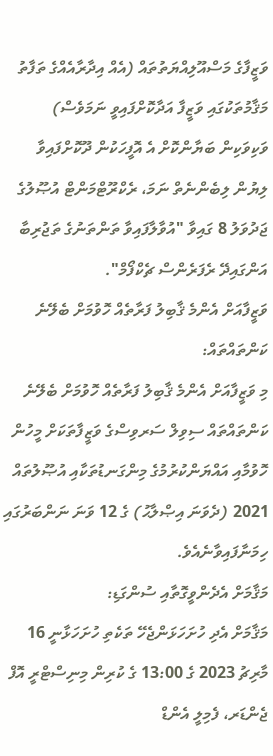ވަޒީފާގެ މަސްއޫލިއްޔަތުތައް (އެއް އިދާރާއެއްގެ ތަފާތު މަޤާމުތަކުގައި ވަޒީފާ އަދާކޮށްފައިވީ ނަމަވެސް) ވަކިވަކިން ބަޔާންކޮށް އެ އޮފީހަކުން ދޫކޮށްފައިވާ ލިޔުން ލިބެންނެތް ނަމަ، ރެކްރޫޓްމަންޓް އުޞޫލުގެ ޖަދުވަލު 8 ގައިވާ "އުވާލާފައިވާ ތަންތަނުގެ ތަޖުރިބާ އަންގައިދޭ ރެފަރެންސް ޗެކްފޯމް".
ވަޒީފާއަށް އެންމެ ޤާބިލު ފަރާތެއް ހޮވުމަށް ބެލޭނެ ކަންތައްތައް:
މި ވަޒީފާއަށް އެންމެ ޤާބިލު ފަރާތެއް ހޮވުމަށް ބެލޭނެ ކަންތައްތައް ސިވިލް ސަރވިސްގެ ވަޒީފާތަކަށް މީހުން ހޮވުމާއި އައްޔަންކުރުމުގެ މިންގަނޑުތަކާއި އުޞޫލުތައް 2021 (ދެވަނަ އިޞްލާޙު) ގެ 12 ވަނަ ނަންބަރުގައި ހިމަނާފައިވާނެއެވެ.
މަޤާމަށް އެދެންވީގޮތާއި ސުންގަޑި:
މަޤާމަށް އެދި ހުށަހަޅަންޖެހޭ ތަކެތި ހުށަހަޅާނީ 16  މާރިޗު 2023 ގެ 13:00 ގެ ކުރިން މިނިސްޓްރީ އޮފް ޖެންޑަރ، ފެމިލީ އެންޑް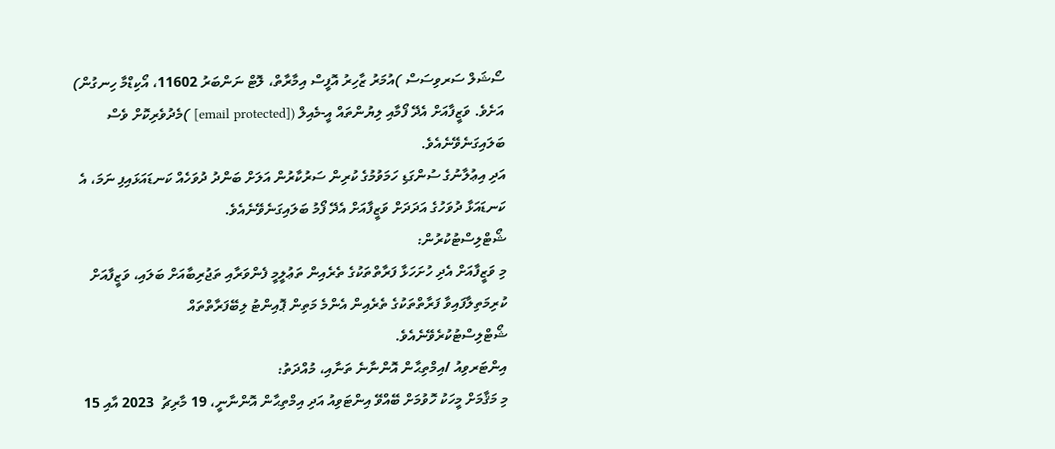ސޯޝަލް ސަރވިސަސް )އުމަރު ޒާހިރު އޮފީސް އިމާރާތް، ލޮޓް ނަންބަރު 11602، އޯކިޑްމާ ހިނގުން)  އަށެވެ. ވަޒީފާއަށް އެދޭ ފޯމާއި ލިޔުންތައް އީ-މެއިލް ([email protected] )މެދުވެރިކޮށް ވެސް ބަލައިގަނެވޭނެއެވެ.
އަދި އިޢުލާނުގެ ސުންގަޑި ހަމަވުމުގެ ކުރިން ސަރުކާރުން އަލަށް ބަންދު ދުވަހެއް ކަނޑައަޅައިފި ނަމަ، އެ ކަނޑައަޅާ ދުވަހުގެ އަދަދަށް ވަޒީފާއަށް އެދޭ ފޯމު ބަލައިގަނެވޭނެއެވެ.
ޝޯޓްލިސްޓުކުރުން:
މި ވަޒީފާއަށް އެދި ހުށަހަޅާ ފަރާތްތަކުގެ ތެރެއިން ތަޢުލީމީ ފެންވަރާއި ތަޖުރިބާއަށް ބަލައި، ވަޒީފާއަށް ކުރިމަތިލާފައިވާ ފަރާތްތަކުގެ ތެރެއިން އެންމެ މަތިން ޕޮއިންޓު ލިބޭފަރާތްތައް ޝޯޓްލިސްޓުކުރެވޭނެއެވެ.
އިންޓަރވިއު /އިމްތިޙާން އޮންނާނެ ތަނާއި، މުއްދަތު:
މި މަޤާމަށް މީހަކު ހޮވުމަށް ބޭއްވޭ އިންޓަވިއު އަދި އިމްތިޙާން އޮންނާނީ، 19 މާރިޗު  2023 އާއި 15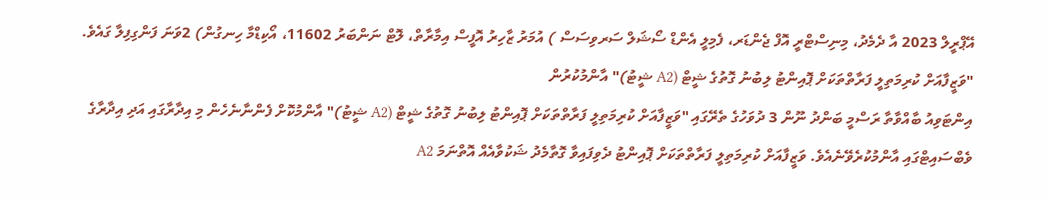އޭޕްރީލް 2023 އާ ދެމެދު، މިނިސްޓްރީ އޮފް ޖެންޑަރ، ފެމިލީ އެންޑް ސޯޝަލް ސަރވިސަސް ) އުމަރު ޒާހިރު އޮފީސް އިމާރާތް، ލޮޓް ނަންބަރު 11602، އޯކިޑްމާ ހިނގުން) 2ވަނަ ފަންގިފިލާ ގައެވެ.
"ވަޒީފާއަށް ކުރިމަތިލީ ފަރާތްތަކަށް ޕޮއިންޓު ލިބުނު ގޮތުގެ ޝީޓް (A2 ޝީޓު)" އާންމުކުރުން
އިންޓަވިއު ބާއްވާތާ ރަސްމީ ބަންދު ނޫން 3 ދުވަހުގެ ތެރޭގައި "ވަޒީފާއަށް ކުރިމަތިލީ ފަރާތްތަކަށް ޕޮއިންޓު ލިބުނު ގޮތުގެ ޝީޓް (A2 ޝީޓު)" އާންމުކޮށް ފެންނާނެހެން މި އިދާރާގައި އަދި އިދާރާގެ ވެބްސައިޓްގައި އާންމުކުރެވޭނެއެވެ. ވަޒީފާއަށް ކުރިމަތިލީ ފަރާތްތަކަށް ޕޮއިންޓު ދެވިފައިވާ ގޮތާމެދު ޝަކުވާއެއް އޮތްނަމަ A2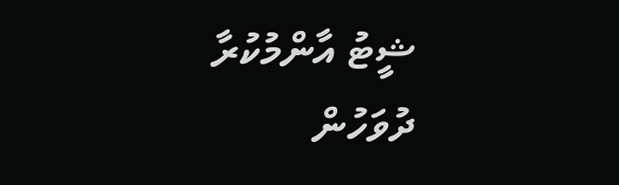ޝީޓު އާންމުކުރާ ދުވަހުން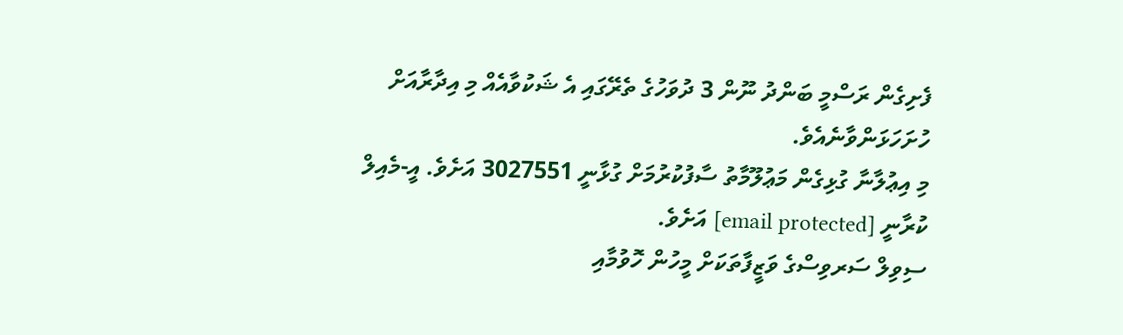ފެށިގެން ރަސްމީ ބަންދު ނޫން 3 ދުވަހުގެ ތެރޭގައި އެ ޝަކުވާއެއް މި އިދާރާއަށް ހުށަހަޅަންވާނެއެވެ.
މި އިޢުލާނާ ގުޅިގެން މަޢުލޫމާތު ސާފުކުރުމަށް ގުޅާނީ 3027551 އަށެވެ. އީ-މެއިލް ކުރާނީ [email protected] އަށެވެ.
ސިވިލް ސަރވިސްގެ ވަޒީފާތަކަށް މީހުން ހޮވުމާއި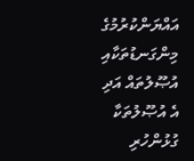އައްޔަންކުރުމުގެ މިންގަނޑުތަކާއި އުޞޫލުތައް އަދި އެ އުޞޫލުތަކާ ގުޅުންހުރި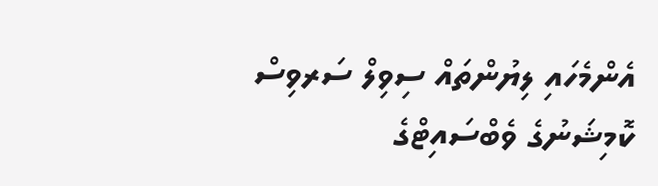އެންމެހައި ލިޔުންތައް ސިވިލް ސަރވިސް ކޮމިޝަނުގެ ވެބްސައިޓްގެ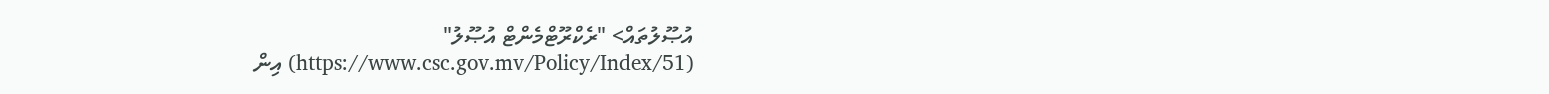އުޞޫލުތައް> "ރެކްރޫޓްމެންޓް އުޞޫލު" (https://www.csc.gov.mv/Policy/Index/51) އިން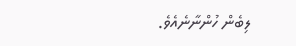ލިބެން ހުންނާނެއެވެ.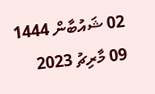02 ޝައުބާން 1444
09 މާރިޗު 2023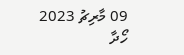09 މާރިޗު 2023
ހޯދާ